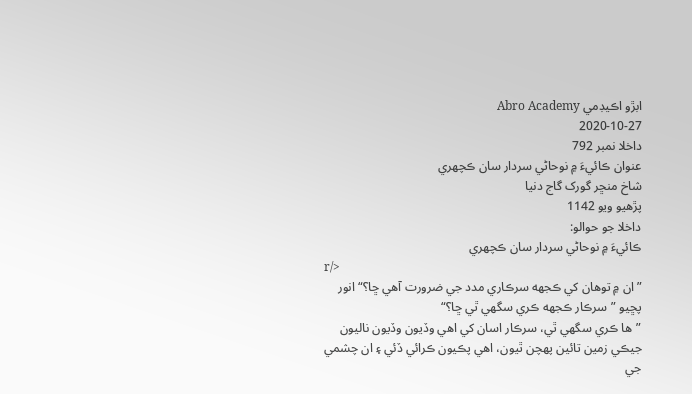ابڙو اڪيڊمي Abro Academy
2020-10-27
داخلا نمبر 792
عنوان ڪائيءَ ۾ نوحاڻي سردار سان ڪچهري
شاخ منڇر گورک گاج دنيا
پڙهيو ويو 1142
داخلا جو حوالو:
ڪائيءَ ۾ نوحاڻي سردار سان ڪچهري
r/>
”ان ۾ توهان کي ڪجهه سرڪاري مدد جي ضرورت آهي ڇا؟“ انور پڇيو ”سرڪار ڪجهه ڪري سگهي ٿي ڇا؟“
”ها ڪري سگهي ٿي، سرڪار اسان کي اهي وڏيون وڏيون ناليون جيڪي زمين تائين پهچن ٿيون، اهي پڪيون ڪرائي ڏئي ۽ ان چشمي جي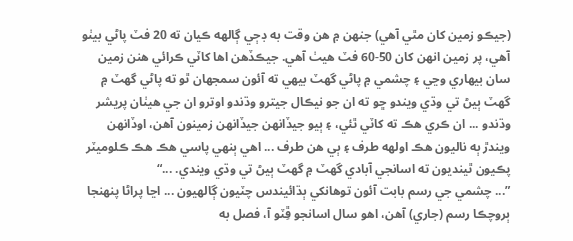(جيڪو زمين کان مٿي آهي) جنهن ۾ هن وقت به ڊڄي ڳالهه ڪيان ته 20 فٽ پاڻي بيٺو آهي، پر زمين انهن کان 50-60 فٽ هيٺ آهي. جيڪڏهن اها کاٽي ڪرائي هنن زمين سان بيهاري وڃي ۽ چشمي ۾ پاڻي گهٽ بيهي ته آئون سمجهان ٿو ته پاڻي گهٽ ۾ گهٽ ٻيڻ تي وڌي ويندو ڇو ته ان جو نيڪال جيترو وڌندو اوترو ان جي هيٺان پريشر وڌندو ... ان ڪري هڪ ته کاٽي ٿئي، ۽ ٻيو جيڏانهن جيڏانهن زمينون آهن، اوڏانهن ويندڙ ٻه ناليون هڪ اولهه طرف ۽ ٻي هن طرف ... اهي ٻنهي پاسي هڪ هڪ ڪلوميٽر پڪيون ٿينديون ته اسانجي آبادي گهٽ ۾ گهٽ ٻيڻ تي وڌي ويندي. ...“
”... چشمي جي رسم بابت آئون توهانکي ٻڌائيندس چٽيون ڳالهيون ... اڃا پراڻا پنهنجا ٻروچڪا رسم (جاري) آهن، اهو سال اسانجو ڦِٽو آ، فصل به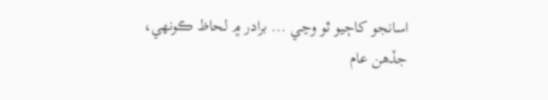اسانجو کاڄيو ٿو وڃي ... برادر ۾ لحاظ ڪونهي، جڏهن عام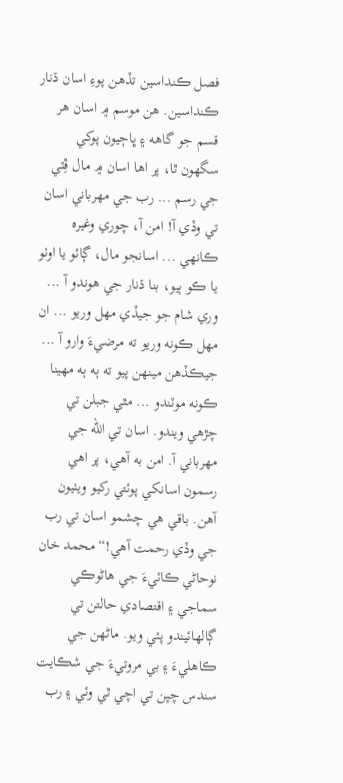فصل ڪنداسين تڏهن پوءِ اسان ڌنار ڪنداسين. هن موسم ۾ اسان هر قسم جو گاهه ۽ ڀاڄيون پوکي سگهون ٿا، پر اها اسان ۾ مال ڦِٽي جي رسم ... رب جي مهرباني اسان تي وڏي آ! امن آ، چوري وغيره ڪانهي ... اسانجو مال، ڳائو يا اوٺو يا ڪو ٻيو، بنا ڌنار جي هوندو آ ... وري شام جو جيڏي مهل وريو ... ان مهل ڪونه وريو ته مرضيءَ وارو آ ... جيڪڏهن مينهن پيو ته ٻه ٻه مهينا ڪونه موٽندو ... مٿي جبلن تي چڙهي ويندو. اسان تي الله جي مهرباني آ. امن به آهي، پر اهي رسمون اسانکي پوئتي رکيو ويٺيون آهن. باقي هي چشمو اسان تي رب جي وڏي رحمت آهي!“ محمد خان نوحاڻي ڪائيءَ جي ھاڻوڪي سماجي ۽ اقتصادي حالتن تي ڳالهائيندو پئي ويو. ماڻهن جي ڪاهليءَ ۽ بي مروتيءَ جي شڪايت سندس چپن تي اچي ٿي وئي ۽ رب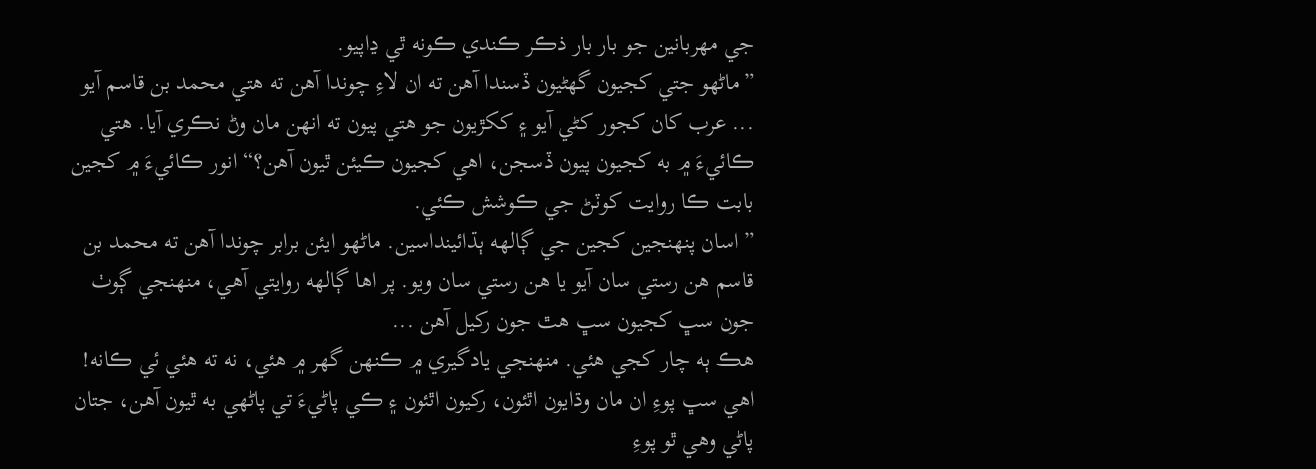جي مهربانين جو بار بار ذڪر ڪندي ڪونه ٿي ڍاپيو.
”ماڻهو جتي کجيون گهڻيون ڏسندا آهن ته ان لاءِ چوندا آهن ته هتي محمد بن قاسم آيو ... عرب کان کجور کڻي آيو ۽ ککڙيون جو هتي پيون ته انهن مان وڻ نڪري آيا. هتي ڪائيءَ ۾ به کجيون پيون ڏسجن، اهي کجيون ڪيئن ٿيون آهن؟“ انور ڪائيءَ ۾ کجين بابت ڪا روايت کوٽڻ جي ڪوشش ڪئي.
”اسان پنهنجين کجين جي ڳالهه ٻڌائينداسين. ماڻهو ايئن برابر چوندا آهن ته محمد بن قاسم هن رستي سان آيو يا هن رستي سان ويو. پر اها ڳالهه روايتي آهي، منهنجي ڳوٺ جون سڀ کجيون سڀ هٿ جون رکيل آهن ...
هڪ ٻه چار کجي هئي. منهنجي يادگيري ۾ ڪنهن گهر ۾ هئي، نه ته هئي ئي ڪانه! اهي سڀ پوءِ ان مان وڌايون اٿئون، رکيون اٿئون ۽ ڪي پاڻيءَ تي پاڻهي به ٿيون آهن، جتان پاڻي وهي ٿو پوءِ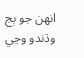انهن جو ٻج وڌندو وڃي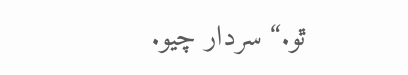ٿو.“ سردار چيو.